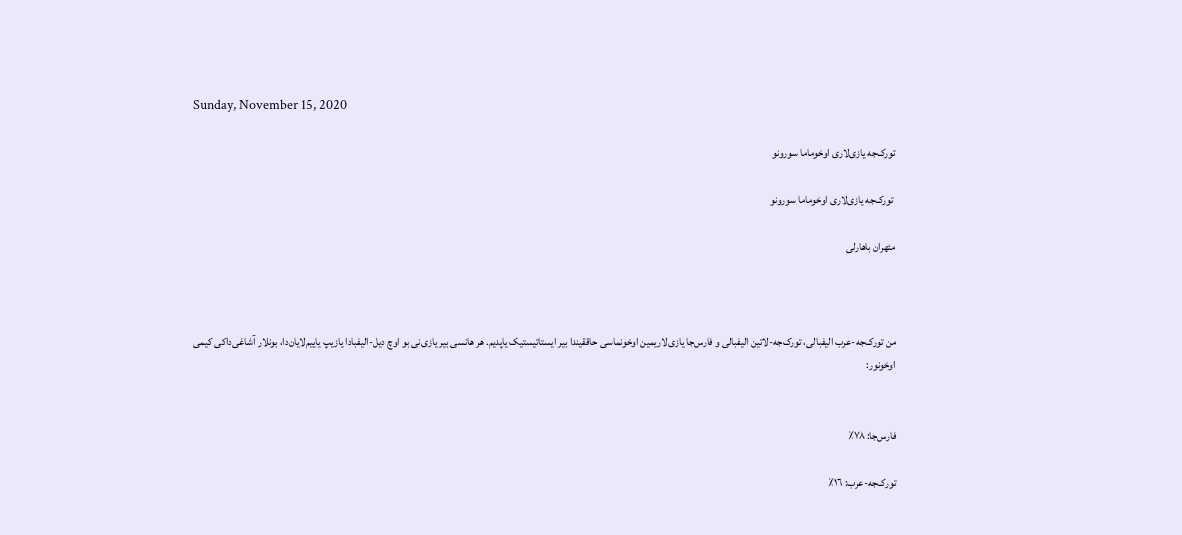Sunday, November 15, 2020

تورک‌جه یازی‌لاری اوخوماما سورونو

 تورک‌جه یازی‌لاری اوخوماما سورونو

مئهران باهارلی



من تورک‌جه-عرب الیفبالی، تورک‌جه-لاتین الیفبالی و فارس‌جا یازی‌لاریمین اوخونماسی حاققیندا بیر ایستاتیستیک یاپدیم. هر هانسی بیر یازی‌نی بو اوچ دیل-الیفبادا یازیپ یاییم‌لایان‌دا، بونلار آشاغی‌داکی کیمی اوخونور:


فارس‌جا: ٧٨٪

تورک‌جه-عرب: ١٦٪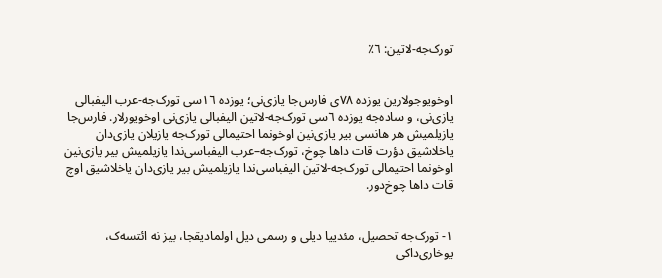تورک‌جه-لاتین: ٦٪


اوخویوجولارین یوزده ‌٧٨‌ی فارس‌جا یازی‌نی؛ یوزده ‌١٦سی تورک‌جه-عرب الیفبالی یازی‌نی، و ساده‌جه ‌یوزده ‌٦سی تورک‌جه-لاتین الیفبالی یازی‌نی اوخویورلار. فارس‌جا یازیلمیش هر هانسی بیر یازی‌نین اوخونما احتیمالی تورک‌جه‌ یازیلان یازی‌دان یاخلاشیق دؤرت قات داها چوخ، تورک‌جه‌–عرب الیفباسی‌ندا یازیلمیش بیر یازی‌نین اوخونما احتیمالی تورک‌جه-لاتین الیفباسی‌ندا یازیلمیش بیر یازی‌دان یاخلاشیق اوچ قات داها چوخ‌دور.


١- تورک‌جه‌ تحصیل، مئدییا دیلی و رسمی دیل اولمادیقجا، بیز نه‌ ائتسه‌ک، یوخاری‌داکی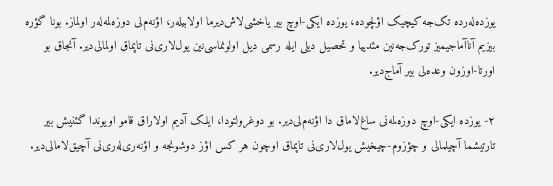یوزده‌له‌رده ‌تک‌جه ‌کیچیک اؤلچوده، یوزده‌ ایکی-اوچ بیر یاخشی‌لاش‌دیرما اولابیله‌ر، اؤنه‌م‌لی دوزه‌لمه‌له‌ر اولماز. بونا گؤره بیزیم آناآماجیمیز تورک‌جه‌نین مئدییا و تحصيل دیلی ایله رسمی دیل اولونماسی‌نین یول‌لاری‌نی تاپماق اولمالی‌دیر. آنجاق بو اورتا-اوزون وعده‌لی بیر آماج‌دیر.

٢- یوزده ‌ایکی-اوچ دوزه‌لمه‌نی ساغ‌لاماق دا اؤنه‌م‌لی‌دیر. بو دوغرولتودا، ایلک آدیم اولاراق قامو اویوندا گئنیش بیر تارتیشما آچیلمالی و چؤزوم-چیخیش یول‌لاری‌نی تاپماق اوچون هر کس اؤز دوشونجه و اؤنه‌ری‌له‌ری‌نی آچیق‌لامالی‌دیر.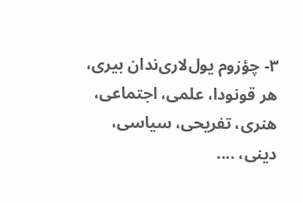٣- چؤزوم یول‌لاری‌ندان بیری، هر قونودا، علمی، اجتماعی، هنری، تفریحی، سیاسی،  دینی، ....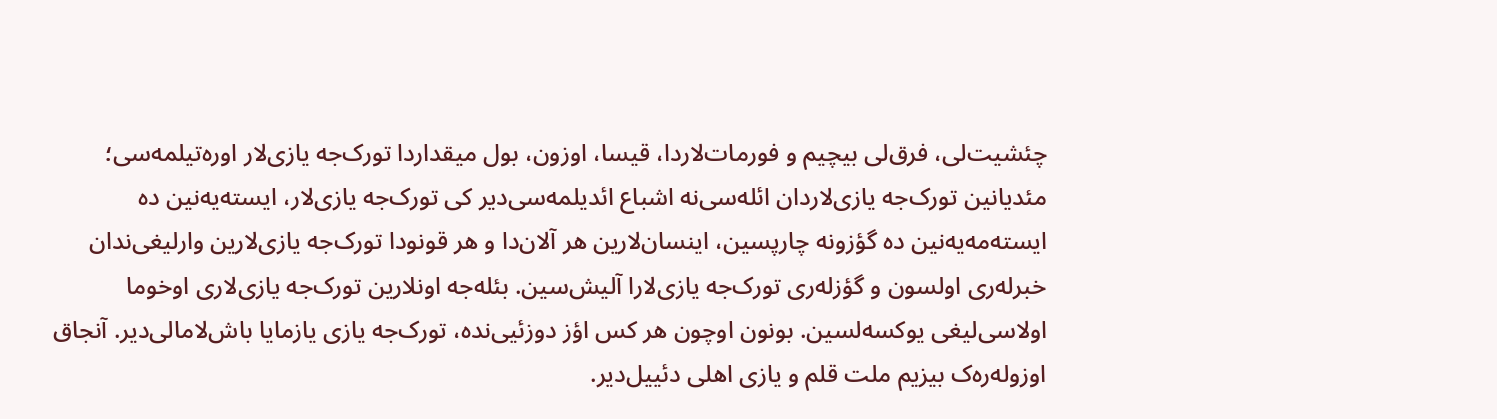چئشیت‌لی، فرق‌لی بیچیم و فورمات‌لاردا، قیسا، اوزون، بول میقداردا تورک‌جه ‌یازی‌لار اوره‌تیلمه‌سی؛ مئدیانین تورک‌جه ‌یازی‌لاردان ائله‌سی‌نه ‌اشباع ائدیلمه‌سی‌دیر کی تورک‌جه یازی‌لار، ایسته‌یه‌نین ده‌ ایسته‌مه‌یه‌نین ده‌ گؤزونه‌ چارپسین، اینسان‌لارین هر آلان‌دا و هر قونودا تورک‌جه ‌یازی‌لارین وارلیغی‌ندان خبرله‌ری اولسون و گؤزله‌ری تورک‌جه ‌یازی‌لارا آلیش‌سین. بئله‌جه ‌اونلارین تورک‌جه یازی‌لاری اوخوما اولاسی‌لیغی یوکسه‌لسین. بونون اوچون ‌هر کس اؤز دوزئیی‌نده، تورک‌جه ‌یازی‌ یازمایا باش‌لامالی‌دیر. آنجاق اوزوله‌ره‌ک بیزیم ملت قلم و یازی اهلی دئییل‌دیر.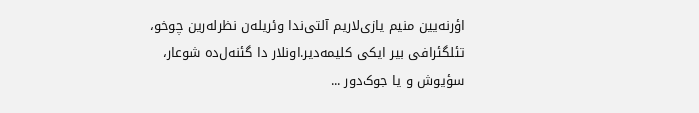اؤرنه‌یین منیم یازی‌لاریم آلتی‌ندا وئریله‌ن نظر‌له‌رین چوخو، تئلگئرافی بیر ایکی کلیمه‌دیر.اونلار دا گئنه‌ل‌ده شوعار، سؤیوش و یا جوک‌دور ...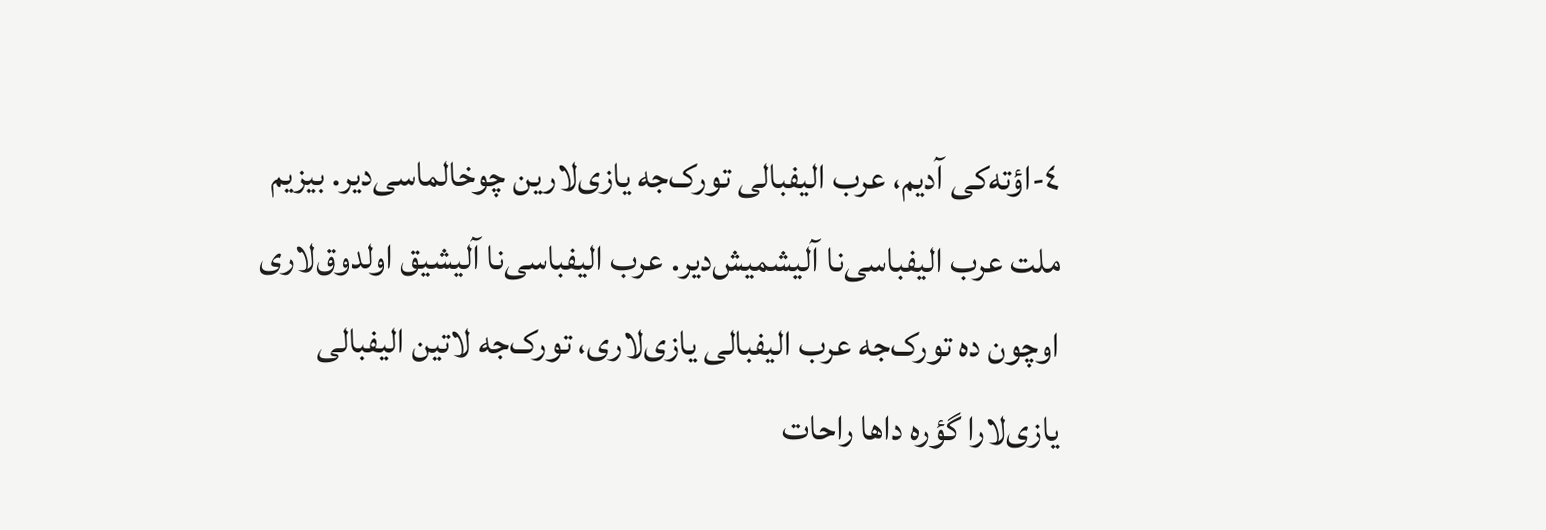٤-اؤته‌کی آدیم، عرب الیفبالی تورک‌جه ‌یازی‌لارین چوخالماسی‌دیر. بیزیم ملت عرب الیفباسی‌نا آلیشمیش‌دیر. عرب الیفباسی‌نا آلیشیق اولدوق‌لاری اوچون ده تورک‌جه‌ عرب الیفبالی یازی‌لاری، تورک‌جه‌ لاتین الیفبالی یازی‌لارا گؤره‌ داها راحات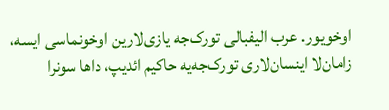اوخویور. عرب الیفبالی تورک‌جه یازی‌لارین اوخونماسی ایسه، زامان‌لا اینسان‌لاری تورک‌جه‌یه حاکیم ائدیپ، داها سونرا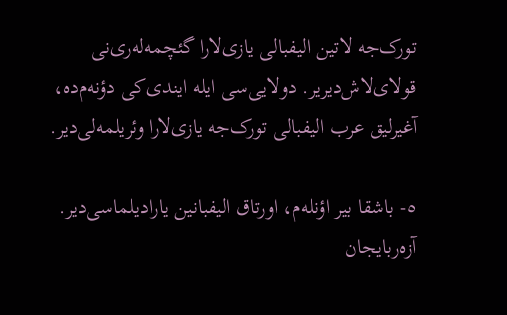تورک‌جه ‌لاتین الیفبالی یازی‌لارا گئچمه‌له‌ری‌نی قولای‌لاش‌دیریر. دولایی‌سی ایله ایندی‌کی دؤنه‌م‌ده، آغیرلیق عرب الیفبالی تورک‌جه‌ یازی‌لارا وئریلمه‌لی‌دیر.

٥- باشقا بیر اؤنله‌م، اورتاق الیفبانین یارادیلماسی‌دیر. آزه‌ربایجان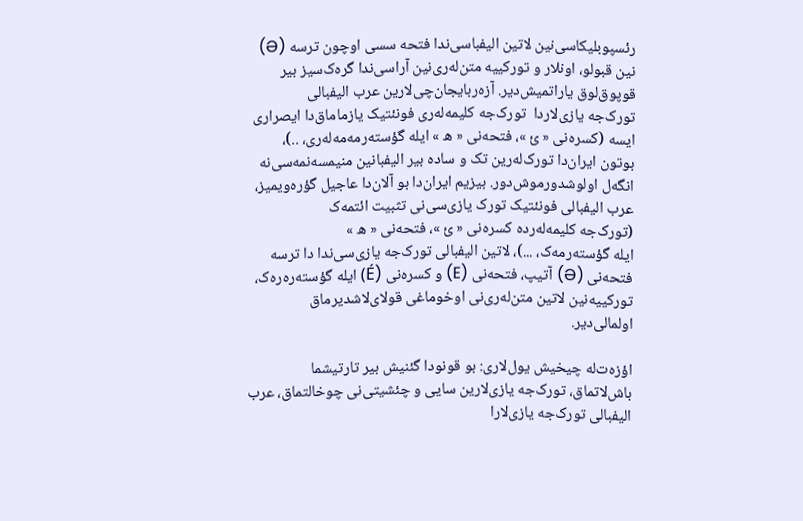رئسپوبلیکاسی‌نین ‌لاتین الیفباسی‌ندا فتحه‌ سسی اوچون ترسه‌ (Ə) نین قبولو، اونلار و تورکییه‌ متن‌له‌ری‌نین آراسی‌ندا گره‌ک‌سیز بیر قوپوق‌لوق یاراتمیش‌دیر. آزه‌ربایجان‌چی‌لارین عرب الیفبالی تورک‌جه ‌یازی‌لاردا  تورک‌جه‌ کلیمه‌له‌ری فونئتیک یازماماق‌دا ایصراری ایسه (کسره‌نی « ئ »، فتحه‌نی « ه » ایله‌ گؤسته‌رمه‌مه‌له‌ری، ..)، بوتون ایران‌دا تورک‌له‌رین تک و ساده‌ بیر الیفبانین منیمسه‌نمه‌سی‌نه انگه‌ل اولوشدورموش‌دور. بیزیم ایران‌دا بو آلان‌دا عاجیل گؤره‌ویمیز، عرب الیفبالی فونئتیک تورک ‌یازی‌سی‌نی تثبیت ائتمه‌ک (تورک‌جه ‌کلیمه‌له‌رده ‌کسره‌نی « ئ »، فتحه‌نی « ه » ایله ‌گؤسته‌رمه‌ک، ...)، لاتین الیفبالی تورک‌جه یازی‌سی‌ندا دا ترسه‌ فتحه‌نی (Ə) آتیپ، فتحه‌نی (E) و کسره‌نی (É) ایله گؤسته‌ره‌ره‌ک، تورکییه‌نین ‌لاتین متن‌له‌ری‌نی اوخوماغی قولای‌لاشدیرماق اولمالی‌دیر.

اؤزه‌ت‌له چیخیش یول‌لاری: بو قونودا گئنیش بیر تارتیشما باش‌لاتماق، تورک‌جه ‌یازی‌لارین سایی و چئشیتی‌نی چوخالتماق، عرب الیفبالی تورک‌جه ‌یازی‌لارا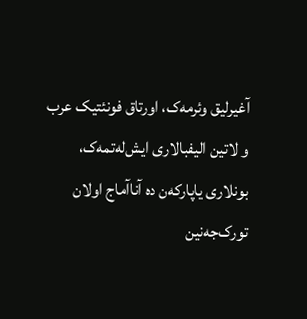آغیرلیق وئرمه‌ک، اورتاق فونئتیک عرب و لاتین الیفبالاری ایش‌له‌تمه‌ک، بونلاری یاپارکه‌ن ده آناآماج اولان تورک‌جه‌نین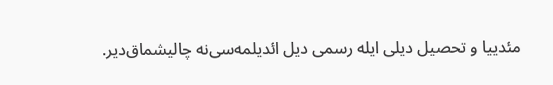مئدییا و تحصیل دیلی ایله رسمی دیل ائدیلمه‌سی‌نه چالیشماق‌دیر.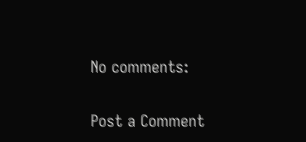No comments:

Post a Comment